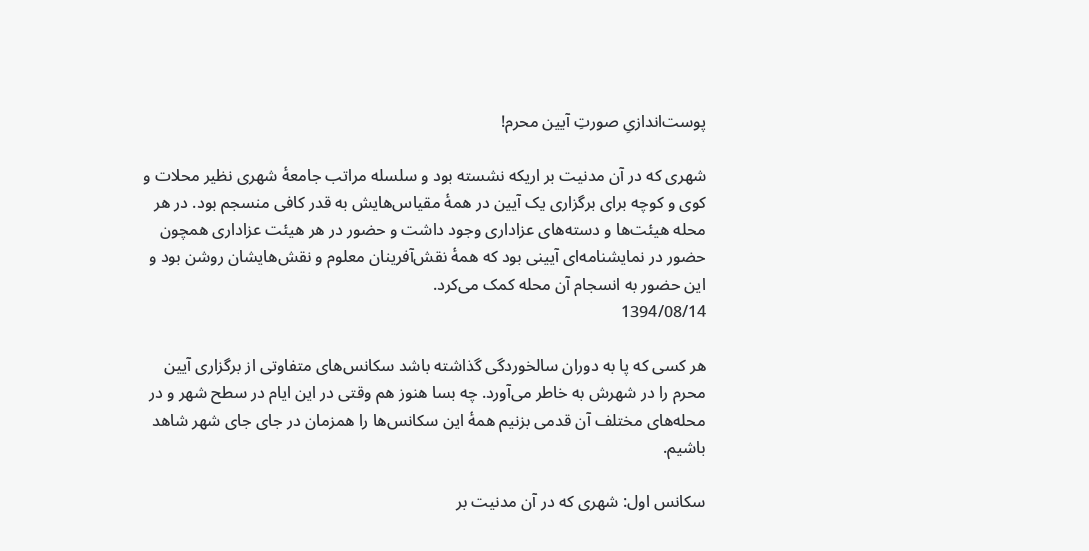پوست‌اندازیِ صورتِ آیین محرم!

شهری که در آن مدنیت بر اریکه نشسته بود و سلسله مراتب جامعۀ شهری نظیر محلات و کوی و کوچه برای برگزاری یک آیین در همۀ مقیاس‌هایش به قدر کافی منسجم بود. در هر محله هیئت‌ها و دسته‌های عزاداری وجود داشت و حضور در هر هیئت عزاداری همچون حضور در نمایشنامه‌ای آیینی بود که همۀ نقش‌آفرینان معلوم و نقش‌هایشان روشن بود و این حضور به انسجام آن محله کمک می‌کرد.
1394/08/14

هر کسی که پا به دوران سالخوردگی گذاشته باشد سکانس‌های متفاوتی از برگزاری آیین محرم را در شهرش به خاطر می‌آورد. چه بسا هنوز هم وقتی در این ایام در سطح شهر و در محله‌های مختلف آن قدمی بزنیم همۀ این سکانس‌ها را همزمان در جای جای شهر شاهد باشیم.

سکانس اول: شهری که در آن مدنیت بر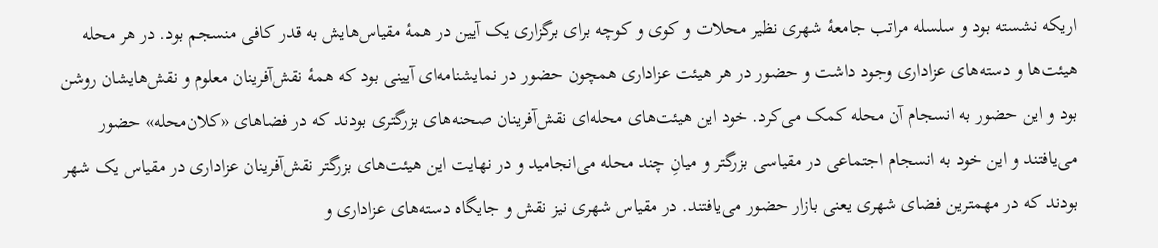اریکه نشسته بود و سلسله مراتب جامعۀ شهری نظیر محلات و کوی و کوچه برای برگزاری یک آیین در همۀ مقیاس‌هایش به قدر کافی منسجم بود. در هر محله هیئت‌ها و دسته‌های عزاداری وجود داشت و حضور در هر هیئت عزاداری همچون حضور در نمایشنامه‌ای آیینی بود که همۀ نقش‌آفرینان معلوم و نقش‌هایشان روشن بود و این حضور به انسجام آن محله کمک می‌کرد. خود این هیئت‌های محله‌ای نقش‌آفرینان صحنه‌های بزرگتری بودند که در فضاهای «کلان‌محله» حضور می‌یافتند و این خود به انسجام اجتماعی در مقیاسی بزرگتر و میانِ چند محله می‌انجامید و در نهایت این هیئت‌های بزرگتر نقش‌آفرینان عزاداری در مقیاس یک شهر بودند که در مهمترین فضای شهری یعنی بازار حضور می‌یافتند. در مقیاس شهری نیز نقش و جایگاه دسته‌های عزاداری و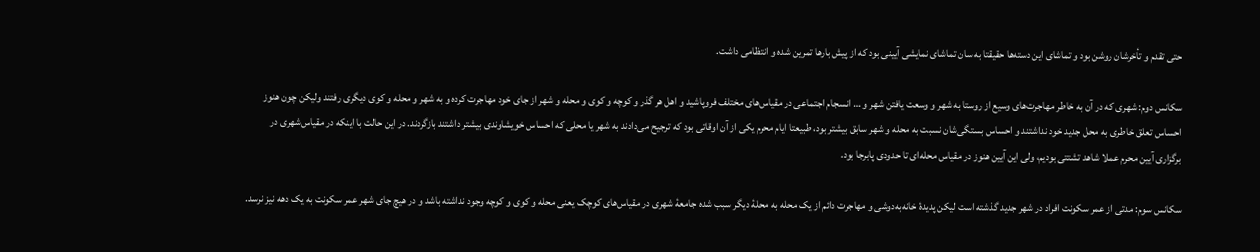حتی تقدم و تأخرشان روشن بود و تماشای این دسته‌ها حقیقتا به سان تماشای نمایشی آیینی بود که از پیش بارها تمرین شده و انتظامی داشت.

سکانس دوم: شهری که در آن به خاطر مهاجرت‌های وسیع از روستا به شهر و وسعت یافتن شهر و … انسجام اجتماعی در مقیاس‌های مختلف فروپاشید و اهل هر گذر و کوچه و کوی و محله و شهر از جای خود مهاجرت کرده‌ و به شهر و محله و کوی دیگری رفتند ولیکن چون هنوز احساس تعلق خاطری به محل جدید خود نداشتند و احساس بستگی‌شان نسبت به محله‌ و شهر سابق بیشتر بود، طبیعتا ایام محرم یکی از آن اوقاتی بود که ترجیح می‌دادند به شهر یا محلی که احساس خویشاوندی بیشتر داشتند بازگردند. در این حالت با اینکه در مقیاس‌شهری در برگزاری آیین محرم عملا شاهد تشتتی بودیم، ولی این آیین هنوز در مقیاس‌ محله‌ای تا حدودی پابرجا بود.

سکانس سوم: مدتی از عمر سکونت افراد در شهر جدید گذشته است لیکن پدیدۀ خانه‌به‌دوشی و مهاجرت دائم از یک محله به محلۀ دیگر سبب شده جامعۀ شهری در مقیاس‌های کوچک یعنی محله و کوی و کوچه وجود نداشته باشد و در هیچ جای شهر عمر سکونت به یک دهه نیز نرسد.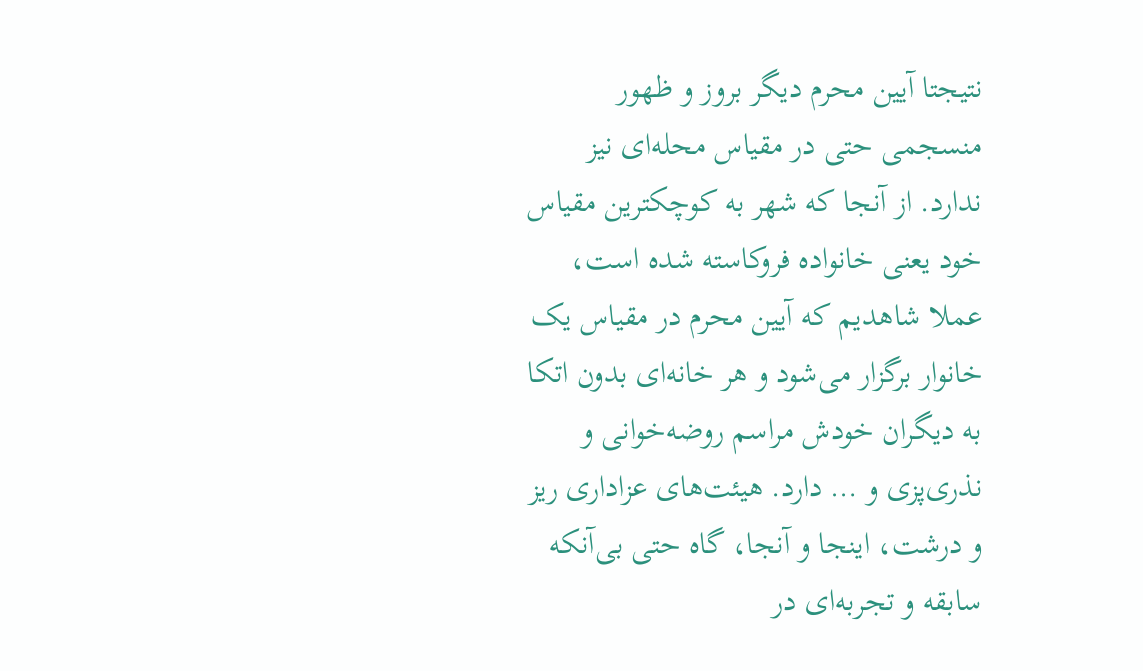نتیجتا آیین محرم دیگر بروز و ظهور منسجمی حتی در مقیاس محله‌ای نیز ندارد. از آنجا که شهر به کوچکترین مقیاس خود یعنی خانواده فروکاسته شده است، عملا شاهدیم که آیین محرم در مقیاس یک خانوار برگزار می‌شود و هر خانه‌ای بدون اتکا به دیگران خودش مراسم روضه‌خوانی و نذری‌پزی و … دارد. هیئت‌های عزاداری ریز و درشت، اینجا و آنجا، گاه حتی بی‌آنکه سابقه‌ و تجربه‌ای در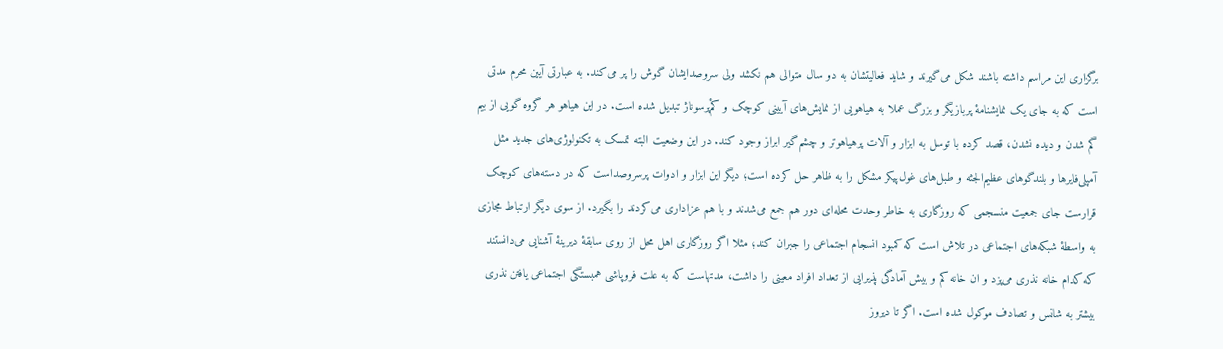برگزاری این مراسم داشته باشند شکل می‌گیرند و شاید فعالیتشان به دو سال متوالی هم نکشد ولی سروصدایشان گوش را پر می‌کند. به عبارتی آیین محرم مدتی است که به جای یک نمایشنامۀ پربازیگر و بزرگ عملا به هیاهویی از نمایش‌های آیینی کوچک و کمٔ‌پرسوناژ تبدیل شده است. در این هیاهو هر گروه گویی از بیم گم شدن و دیده نشدن، قصد کرده با توسل به ابزار و آلات پرهیاهوتر و چشم‌گیر ابراز وجود کند. در این وضعیت البته تمسک به تکنولوژی‌های جدید مثل آمپلی‌فایرها و بلندگوهای عظیم‌الجثه و طبل‌های غول‌پیکر مشکل را به ظاهر حل کرده است؛ دیگر این ابزار و ادوات پرسروصداست که در دسته‌های کوچک قرارست جای جمعیت منسجمی که روزگاری به خاطر وحدت محله‌ای دور هم جمع می‌شدند و با هم عزاداری می‌کردند را بگیرد. از سوی دیگر ارتباط مجازی به واسطۀ شبکه‌های اجتماعی در تلاش است که کمبود انسجام اجتماعی را جبران کند؛ مثلا اگر روزگاری اهل محل از روی سابقۀ دیرینۀ آشنایی می‌دانستند که کدام خانه نذری می‌پزد و ان خانه کم و بیش آمادگی پذیرایی از تعداد افراد معینی را داشت، مدتهاست که به علت فروپاشی همبستگی اجتماعی یافتن نذری بیشتر به شانس و تصادف موکول شده است. اگر تا دیروز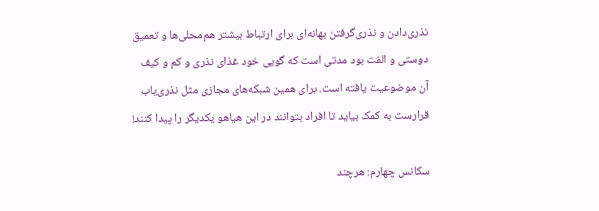نذری‌دادن و نذری‌گرفتن بهانه‌ای برای ارتباط بیشتر هم‌محلی‌ها و تعمیق دوستی و الفت بود مدتی است که گویی خود غذای نذری و کم و کیف آن موضوعیت یافته است. برای همین شبکه‌های مجازی مثل نذری‌یاب قرارست به کمک بیاید تا افراد بتوانند در این هیاهو یکدیگر را پیدا کنند!

سکانس چهارم: هرچند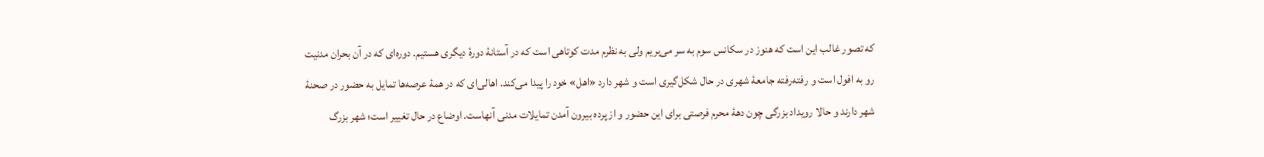که تصور غالب این است که هنوز در سکانس سوم به سر می‌بریم ولی به نظرم مدت کوتاهی است که در آستانۀ دورۀ دیگری هستیم. دوره‌ای که در آن بحران مدنیت رو به افول است و رفته‌رفته جامعۀ شهری در حال شکل‌گیری است و شهر دارد «اهل» خود را پیدا می‌کند. اهالی‌ای که در همۀ عرصه‌ها تمایل به حضور در صحنۀ شهر دارند و حالا رویداد بزرگی چون دهۀ محرم فرصتی برای این حضور و از پرده بیرون آمدن تمایلات مدنی آنهاست. اوضاع در حال تغییر است؛ شهر بزرگ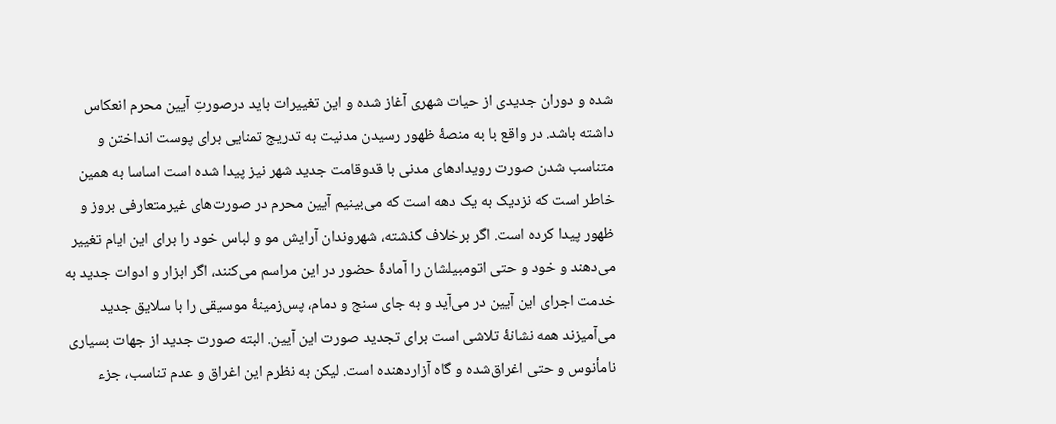شده و دوران جدیدی از حیات شهری آغاز شده و این تغییرات باید درصورتِ آیین محرم انعکاس داشته باشد. در واقع با به منصۀ ظهور رسیدن مدنیت به تدریج تمنایی برای پوست انداختن و متناسب شدن صورت رویدادهای مدنی با قدوقامت جدید شهر نیز پیدا شده است اساسا به همین خاطر است که نزدیک به یک دهه است که می‌بینیم آیین محرم در صورت‌های غیرمتعارفی بروز و ظهور پیدا کرده است. اگر برخلاف گذشته، شهروندان آرایش مو و لباس خود را برای این ایام تغییر می‌دهند و خود و حتی اتومبیلشان را آمادۀ حضور در این مراسم می‌کنند، اگر ابزار و ادوات جدید به خدمت اجرای این آیین در می‌آید و به جای سنج و دمام، پس‌زمینۀ موسیقی را با سلایق جدید می‌آمیزند همه نشانۀ تلاشی است برای تجدید صورت این آیین. البته صورت جدید از جهات بسیاری نامأنوس و حتی اغراق‌شده و گاه آزاردهنده است. لیکن به نظرم این اغراق و عدم تناسب، جزء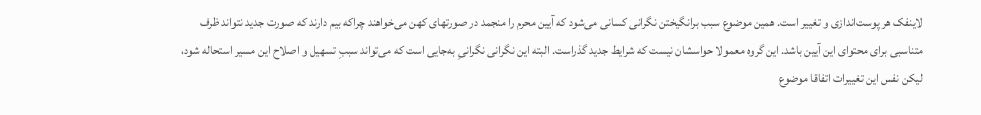لاینفک هر پوست‌اندازی و تغییر است. همین موضوع سبب برانگیختن نگرانی کسانی می‌شود که آیین محرم را منجمد در صورتهای کهن می‌خواهند چراکه بیم دارند که صورت جدید نتواند ظرف متناسبی برای محتوای این آیین باشد. این گروه معمولا حواسشان نیست که شرایط جدید گذراست. البته این نگرانی نگرانیِ به‌جایی است که می‌تواند سببِ تسهیل و اصلاح این مسیر استحاله ‌شود، لیکن نفس این تغییرات اتفاقا موضوع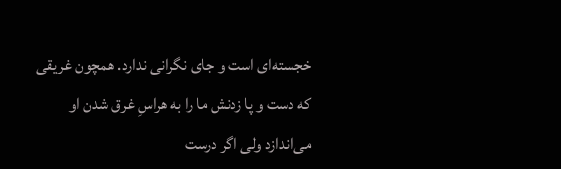خجسته‌ای است و جای نگرانی ندارد. همچون غریقی که دست و پا زدنش ما را به هراسِ غرق شدن او می‌اندازد ولی اگر درست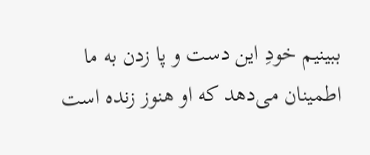ببینیم خودِ این دست و پا زدن به ما اطمینان می‌دهد که او هنوز زنده است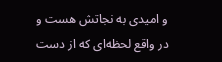و امیدی به نجاتش هست و در واقع لحظه‌ای که از دست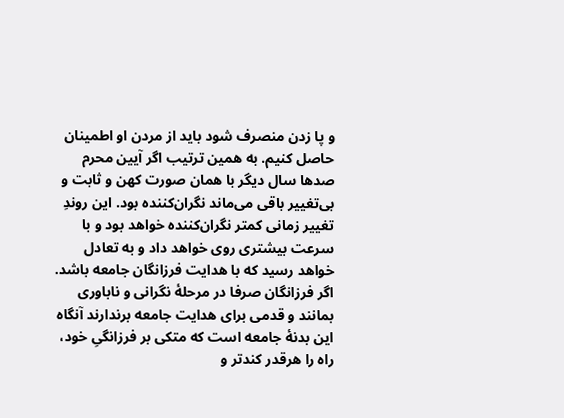و پا زدن منصرف شود باید از مردن او اطمینان حاصل کنیم. به همین ترتیب اگر آیین محرم صدها سال دیگر با همان صورت کهن و ثابت و بی‌تغییر باقی می‌ماند نگران‌کننده بود. این روندِ تغییر زمانی کمتر نگران‌کننده خواهد بود و با سرعت بیشتری روی خواهد داد و به تعادل خواهد رسید که با هدایت فرزانگان جامعه باشد. اگر فرزانگان صرفا در مرحلۀ نگرانی و ناباوری بمانند و قدمی برای هدایت جامعه برندارند آنگاه این بدنۀ جامعه است که متکی بر فرزانگیِ خود، راه را هرقدر کندتر و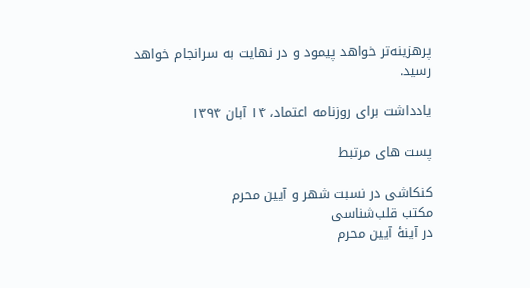پرهزینه‌تر خواهد پیمود و در نهایت به سرانجام خواهد رسید.

یادداشت برای روزنامه اعتماد، ۱۴ آبان ۱۳۹۴

پست های مرتبط

کنکاشی در نسبت شهر و آیین محرم
مکتب قلب‌شناسی
در آینۀ آیین محرم